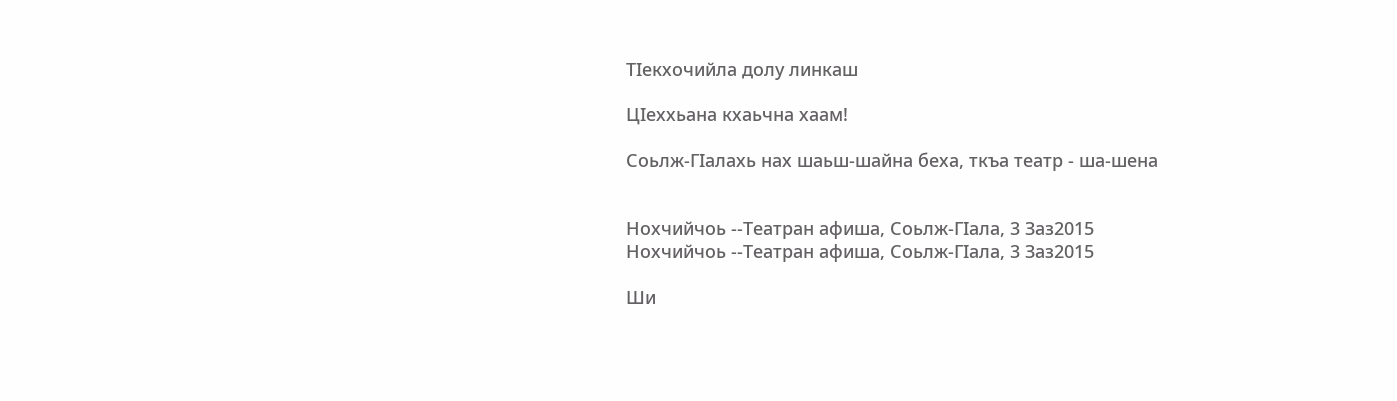ТIекхочийла долу линкаш

ЦIеххьана кхаьчна хаам!

Соьлж-ГIалахь нах шаьш-шайна беха, ткъа театр - ша-шена


Нохчийчоь --Театран афиша, Соьлж-ГIала, 3 Заз2015
Нохчийчоь --Театран афиша, Соьлж-ГIала, 3 Заз2015

Ши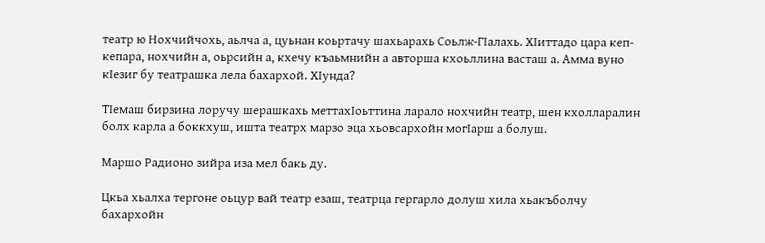театр ю Нохчийчохь, аьлча а, цуьнан коьртачу шахьарахь Соьлж-ГIалахь. ХIиттадо цара кеп-кепара, нохчийн а, оьрсийн а, кхечу къаьмнийн а авторша кхоьллина васташ а. Амма вуно кIезиг бу театрашка лела бахархой. ХIунда?

ТIемаш бирзина лоручу шерашкахь меттахIоьттина ларало нохчийн театр, шен кхолларалин болх карла а боккхуш, ишта театрх марзо эца хьовсархойн могIарш а болуш.

Маршо Радионо зийра иза мел бакь ду.

Цкьа хьалха тергоне оьцур вай театр езаш, театрца гергарло долуш хила хьакъболчу бахархойн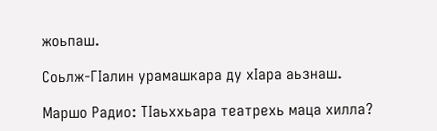жоьпаш.

Соьлж-ГIалин урамашкара ду хIара аьзнаш.

Маршо Радио: ТIаьххьара театрехь маца хилла?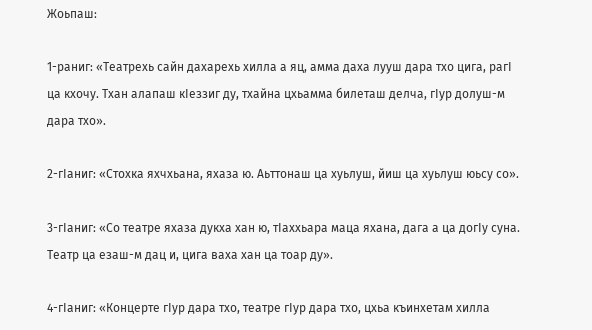Жоьпаш:

1-раниг: «Театрехь сайн дахарехь хилла а яц, амма даха лууш дара тхо цига, рагI ца кхочу. Тхан алапаш кIеззиг ду, тхайна цхьамма билеташ делча, гIур долуш-м дара тхо».

2-гIаниг: «Стохка яхчхьана, яхаза ю. Аьттонаш ца хуьлуш, йиш ца хуьлуш юьсу со».

3-гIаниг: «Со театре яхаза дукха хан ю, тIаххьара маца яхана, дага а ца догIу суна. Театр ца езаш-м дац и, цига ваха хан ца тоар ду».

4-гIаниг: «Концерте гIур дара тхо, театре гIур дара тхо, цхьа къинхетам хилла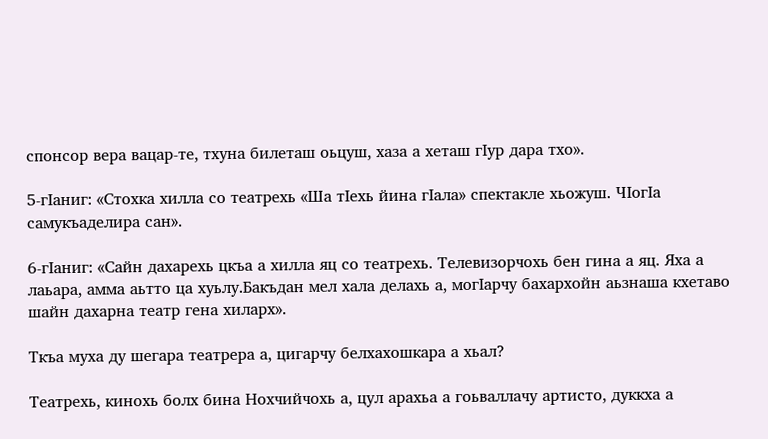спонсор вера вацар-те, тхуна билеташ оьцуш, хаза а хеташ гIур дара тхо».

5-гIаниг: «Стохка хилла со театрехь «Ша тIехь йина гIала» спектакле хьожуш. ЧIогIа самукъаделира сан».

6-гIаниг: «Сайн дахарехь цкъа а хилла яц со театрехь. Телевизорчохь бен гина а яц. Яха а лаьара, амма аьтто ца хуьлу.Бакъдан мел хала делахь а, могIарчу бахархойн аьзнаша кхетаво шайн дахарна театр гена хиларх».

Ткъа муха ду шегара театрера а, цигарчу белхахошкара а хьал?

Театрехь, кинохь болх бина Нохчийчохь а, цул арахьа а гоьваллачу артисто, дуккха а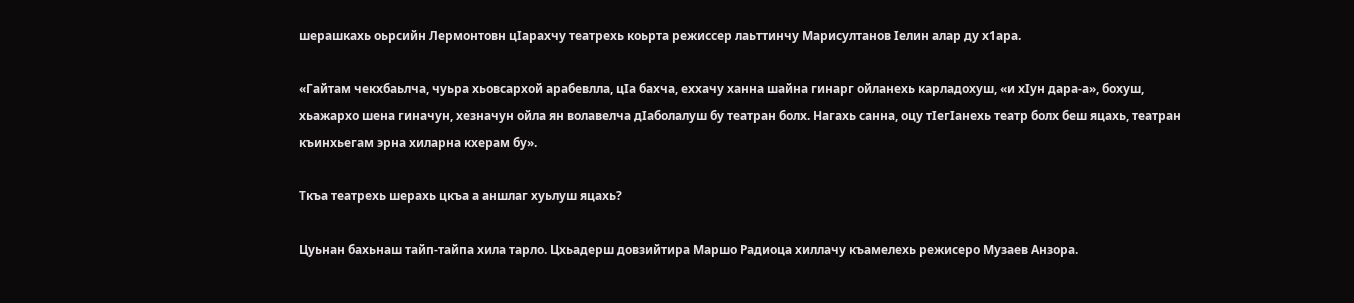шерашкахь оьрсийн Лермонтовн цIарахчу театрехь коьрта режиссер лаьттинчу Марисултанов Iелин алар ду х1ара.

«Гайтам чекхбаьлча, чуьра хьовсархой арабевлла, цIа бахча, еххачу ханна шайна гинарг ойланехь карладохуш, «и хIун дара-а», бохуш, хьажархо шена гиначун, хезначун ойла ян волавелча дIаболалуш бу театран болх. Нагахь санна, оцу тIегIанехь театр болх беш яцахь, театран къинхьегам эрна хиларна кхерам бу».

Ткъа театрехь шерахь цкъа а аншлаг хуьлуш яцахь?

Цуьнан бахьнаш тайп-тайпа хила тарло. Цхьадерш довзийтира Маршо Радиоца хиллачу къамелехь режисеро Музаев Анзора.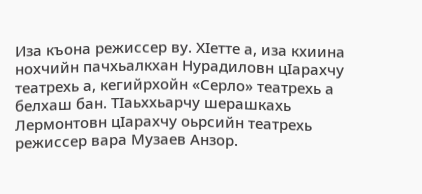Иза къона режиссер ву. ХIетте а, иза кхиина нохчийн пачхьалкхан Нурадиловн цIарахчу театрехь а, кегийрхойн «Серло» театрехь а белхаш бан. ТIаьххьарчу шерашкахь Лермонтовн цIарахчу оьрсийн театрехь режиссер вара Музаев Анзор.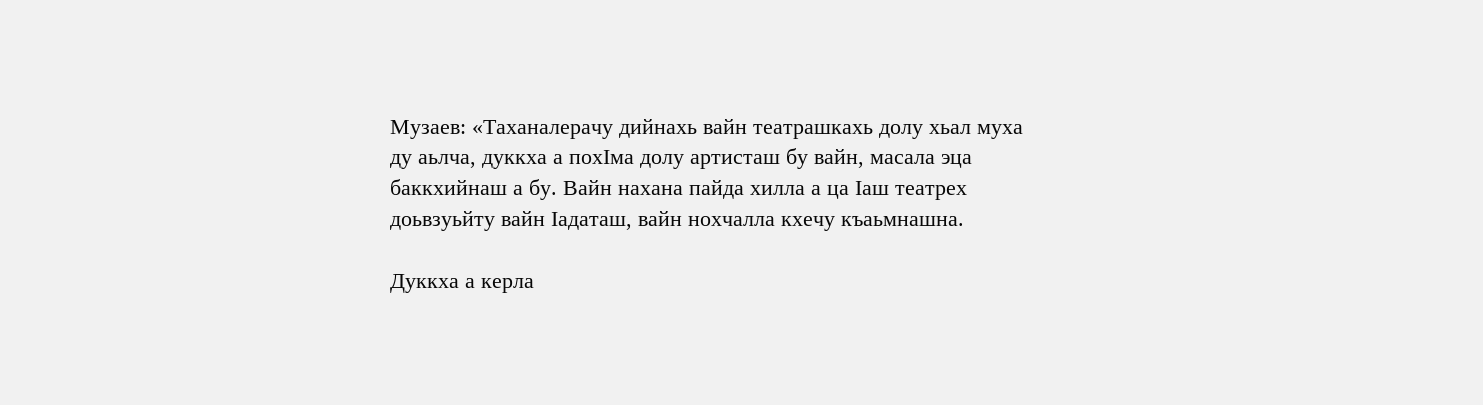Музаев: «Таханалерачу дийнахь вайн театрашкахь долу хьал муха ду аьлча, дуккха а похIма долу артисташ бу вайн, масала эца баккхийнаш а бу. Вайн нахана пайда хилла а ца Iаш театрех доьвзуьйту вайн Iадаташ, вайн нохчалла кхечу къаьмнашна.

Дуккха а керла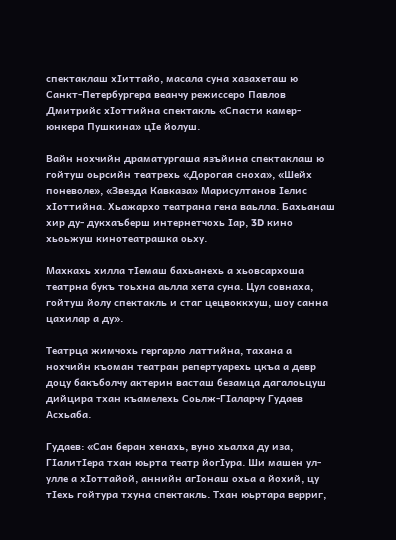спектаклаш хIиттайо, масала суна хазахеташ ю Санкт-Петербургера веанчу режиссеро Павлов Дмитрийс хIоттийна спектакль «Спасти камер-юнкера Пушкина» цIе йолуш.

Вайн нохчийн драматургаша язъйина спектаклаш ю гойтуш оьрсийн театрехь «Дорогая сноха», «Шейх поневоле», «Звезда Кавказа» Марисултанов Iелис хIоттийна. Хьажархо театрана гена ваьлла. Бахьанаш хир ду- дукхаъберш интернетчохь Iар, 3D кино хьоьжуш кинотеатрашка оьху.

Махкахь хилла тIемаш бахьанехь а хьовсархоша театрна букъ тоьхна аьлла хета суна. Цул совнаха, гойтуш йолу спектакль и стаг цецвоккхуш, шоу санна цахилар а ду».

Театрца жимчохь гергарло латтийна, тахана а нохчийн къоман театран репертуарехь цкъа а девр доцу бакъболчу актерин васташ безамца дагалоьцуш дийцира тхан къамелехь Соьлж-ГIаларчу Гудаев Асхьаба.

Гудаев: «Сан беран хенахь, вуно хьалха ду иза, ГIалитIера тхан юьрта театр йогIура. Ши машен ул-улле а хIоттайой, аннийн агIонаш охьа а йохий, цу тIехь гойтура тхуна спектакль. Тхан юьртара верриг,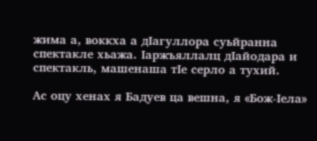жима а, воккха а дIагуллора суьйранна спектакле хьажа. Iаржъяллалц дIайодара и спектакль, машенаша тIе серло а тухий.

Ас оцу хенах я Бадуев ца вешна, я «Бож-Iела»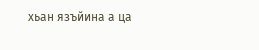хьан язъйина а ца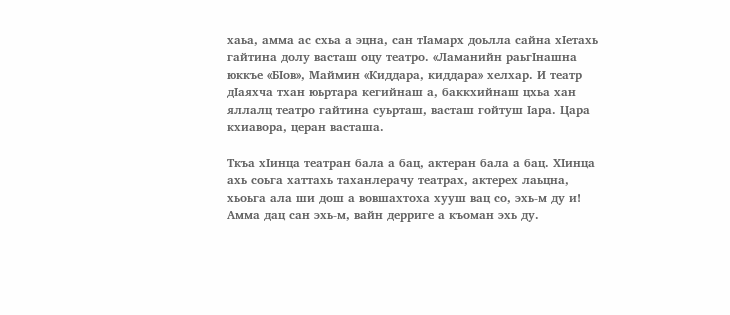хаьа, амма ас схьа а эцна, сан тIамарх доьлла сайна хIетахь гайтина долу васташ оцу театро. «Ламанийн раьгIнашна юккъе «БIов», Маймин «Киддара, киддара» хелхар. И театр дIаяхча тхан юьртара кегийнаш а, баккхийнаш цхьа хан яллалц театро гайтина суьрташ, васташ гойтуш Iара. Цара кхиавора, церан васташа.

Ткъа хIинца театран бала а бац, актеран бала а бац. ХIинца ахь соьга хаттахь таханлерачу театрах, актерех лаьцна, хьоьга ала ши дош а вовшахтоха хууш вац со, эхь-м ду и! Амма дац сан эхь-м, вайн дерриге а къоман эхь ду.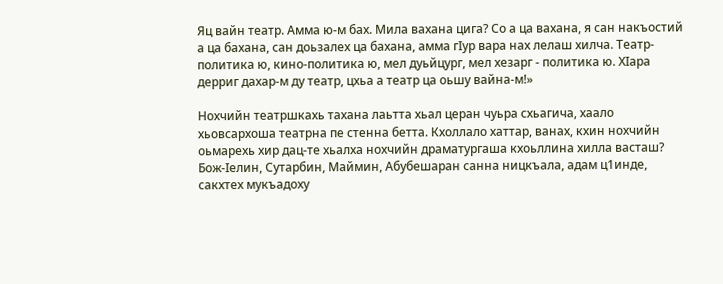Яц вайн театр. Амма ю-м бах. Мила вахана цига? Со а ца вахана, я сан накъостий а ца бахана, сан доьзалех ца бахана, амма гIур вара нах лелаш хилча. Театр-политика ю, кино-политика ю, мел дуьйцург, мел хезарг - политика ю. ХIара дерриг дахар-м ду театр, цхьа а театр ца оьшу вайна-м!»

Нохчийн театршкахь тахана лаьтта хьал церан чуьра схьагича, хаало хьовсархоша театрна пе стенна бетта. Кхоллало хаттар, ванах, кхин нохчийн оьмарехь хир дац-те хьалха нохчийн драматургаша кхоьллина хилла васташ? Бож-Iелин, Сутарбин, Маймин, Абубешаран санна ницкъала, адам ц1инде, сакхтех мукъадоху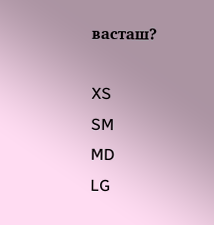васташ?

XS
SM
MD
LG